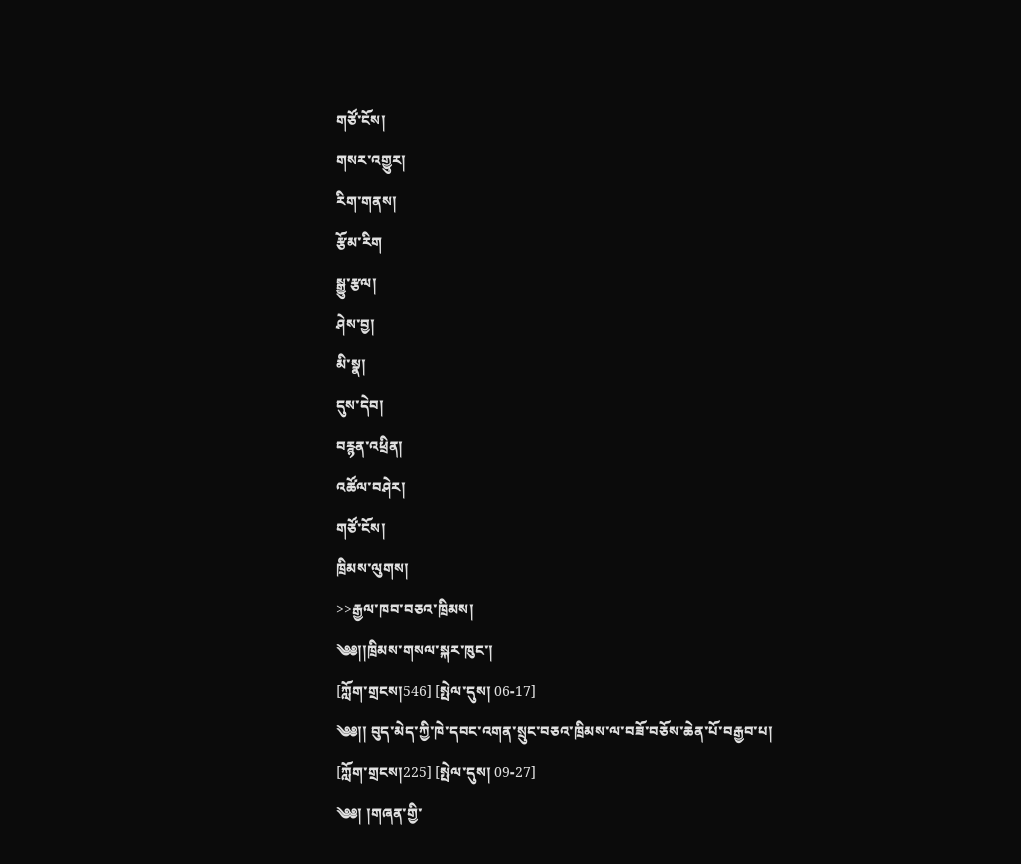གཙོ་ངོས།
གསར་འགྱུར།
རིག་གནས།
རྩོམ་རིག
སྒྱུ་རྩལ།
ཤེས་བྱ།
མི་སྣ།
དུས་དེབ།
བརྙན་འཕྲིན།
འཚོལ་བཤེར།
གཙོ་ངོས།
ཁྲིམས་ལུགས།
>>རྒྱལ་ཁབ་བཅའ་ཁྲིམས།
༄༅།།ཁྲིམས་གསལ་སྐར་ཁུང་།
[ཀློག་གྲངས།546] [སྤེལ་དུས། 06-17]
༄༅།། བུད་མེད་ཀྱི་ཁེ་དབང་འགན་སྲུང་བཅའ་ཁྲིམས་ལ་བཟོ་བཅོས་ཆེན་པོ་བརྒྱབ་པ།
[ཀློག་གྲངས།225] [སྤེལ་དུས། 09-27]
༄༅། །གཞན་གྱི་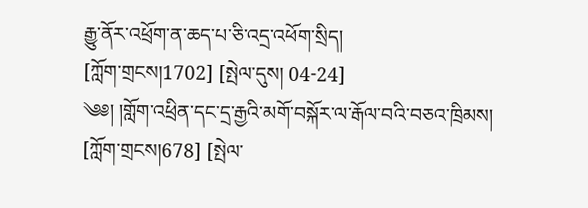རྒྱུ་ནོར་འཕྲོག་ན་ཆད་པ་ཅི་འདྲ་འཕོག་སྲིད།
[ཀློག་གྲངས།1702] [སྤེལ་དུས། 04-24]
༄༅། །གློག་འཕྲིན་དང་དྲ་རྒྱའི་མགོ་བསྐོར་ལ་རྒོལ་བའི་བཅའ་ཁྲིམས།
[ཀློག་གྲངས།678] [སྤེལ་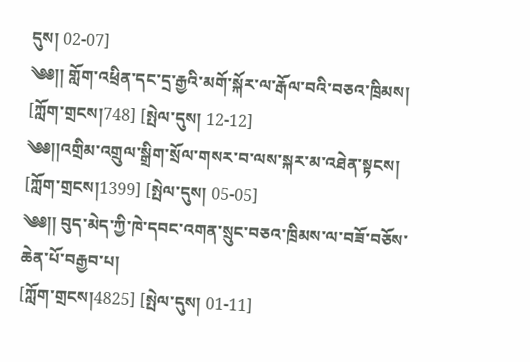དུས། 02-07]
༄༅།། གློག་འཕྲིན་དང་དྲ་རྒྱའི་མགོ་སྐོར་ལ་རྒོལ་བའི་བཅའ་ཁྲིམས།
[ཀློག་གྲངས།748] [སྤེལ་དུས། 12-12]
༄༅།།འགྲིམ་འགྲུལ་སྒྲིག་སྲོལ་གསར་བ་ལས་སྐར་མ་འཐེན་སྟངས།
[ཀློག་གྲངས།1399] [སྤེལ་དུས། 05-05]
༄༅།། བུད་མེད་ཀྱི་ཁེ་དབང་འགན་སྲུང་བཅའ་ཁྲིམས་ལ་བཟོ་བཅོས་ཆེན་པོ་བརྒྱབ་པ།
[ཀློག་གྲངས།4825] [སྤེལ་དུས། 01-11]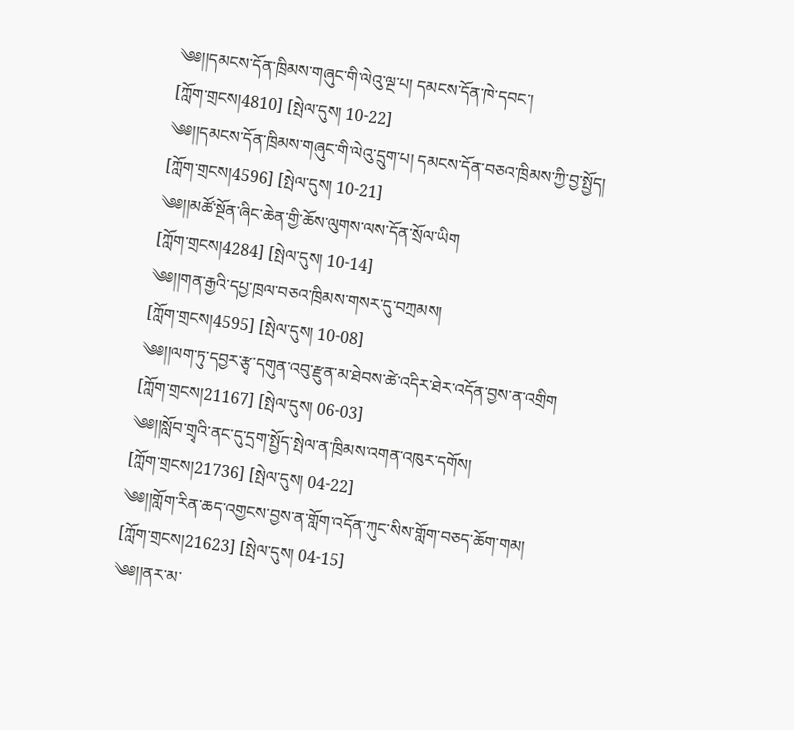༄༅།།དམངས་དོན་ཁྲིམས་གཞུང་གི་ལེའུ་ལྔ་པ། དམངས་དོན་ཁེ་དབང་།
[ཀློག་གྲངས།4810] [སྤེལ་དུས། 10-22]
༄༅།།དམངས་དོན་ཁྲིམས་གཞུང་གི་ལེའུ་དྲུག་པ། དམངས་དོན་བཅའ་ཁྲིམས་ཀྱི་བྱ་སྤྱོད།
[ཀློག་གྲངས།4596] [སྤེལ་དུས། 10-21]
༄༅།།མཚོ་སྔོན་ཞིང་ཆེན་གྱི་ཆོས་ལུགས་ལས་དོན་སྲོལ་ཡིག
[ཀློག་གྲངས།4284] [སྤེལ་དུས། 10-14]
༄༅།།གན་རྒྱའི་དཔྱ་ཁྲལ་བཅའ་ཁྲིམས་གསར་དུ་བཀྲམས།
[ཀློག་གྲངས།4595] [སྤེལ་དུས། 10-08]
༄༅།།ལག་ཏུ་དབྱར་རྩྭ་དགུན་འབུ་རྫུན་མ་ཐེབས་ཚེ་འདིར་ཐེར་འདོན་བྱས་ན་འགྲིག
[ཀློག་གྲངས།21167] [སྤེལ་དུས། 06-03]
༄༅།།སློབ་གྲྭའི་ནང་དུ་དྲག་སྤྱོད་སྤེལ་ན་ཁྲིམས་འགན་འཁུར་དགོས།
[ཀློག་གྲངས།21736] [སྤེལ་དུས། 04-22]
༄༅།།གློག་རིན་ཆད་འགྱངས་བྱས་ན་གློག་འདོན་ཀུང་སིས་གློག་བཅད་ཆོག་གམ།
[ཀློག་གྲངས།21623] [སྤེལ་དུས། 04-15]
༄༅།།ནར་མ་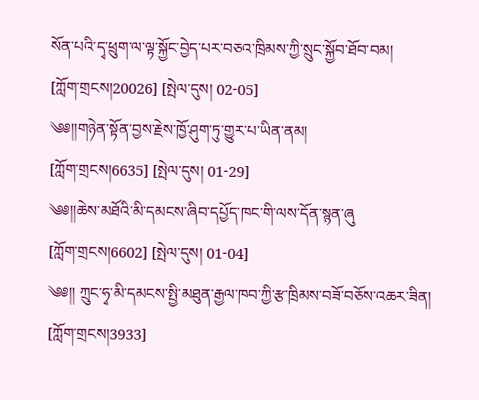སོན་པའི་དྭ་ཕྲུག་ལ་ལྟ་སྐྱོང་བྱེད་པར་བཅའ་ཁྲིམས་ཀྱི་སྲུང་སྐྱོབ་ཐོབ་བམ།
[ཀློག་གྲངས།20026] [སྤེལ་དུས། 02-05]
༄༅།།གཉེན་སྟོན་བྱས་རྗེས་ཁྱོ་ཤུག་ཏུ་གྱུར་པ་ཡིན་ནམ།
[ཀློག་གྲངས།6635] [སྤེལ་དུས། 01-29]
༄༅།།ཆེས་མཐོའི་མི་དམངས་ཞིབ་དཔྱོད་ཁང་གི་ལས་དོན་སྙན་ཞུ
[ཀློག་གྲངས།6602] [སྤེལ་དུས། 01-04]
༄༅།། ཀྲུང་ཧྭ་མི་དམངས་སྤྱི་མཐུན་རྒྱལ་ཁབ་ཀྱི་རྩ་ཁྲིམས་བཟོ་བཅོས་འཆར་ཟིན།
[ཀློག་གྲངས།3933]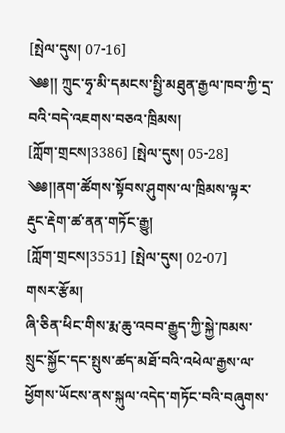[སྤེལ་དུས། 07-16]
༄༅།། ཀྲུང་ཧྭ་མི་དམངས་སྤྱི་མཐུན་རྒྱལ་ཁབ་ཀྱི་དྲ་བའི་བདེ་འཇགས་བཅའ་ཁྲིམས།
[ཀློག་གྲངས།3386] [སྤེལ་དུས། 05-28]
༄༅།།ནག་ཚོགས་སྟོབས་ཤུགས་ལ་ཁྲིམས་ལྟར་རྡུང་རྡེག་ཚ་ནན་གཏོང་རྒྱུ།
[ཀློག་གྲངས།3551] [སྤེལ་དུས། 02-07]
གསར་རྩོམ།
ཞི་ཅིན་ཕིང་གིས་རྨ་ཆུ་འབབ་རྒྱུད་ཀྱི་སྐྱེ་ཁམས་སྲུང་སྐྱོང་དང་སྤུས་ཚད་མཐོ་བའི་འཕེལ་རྒྱས་ལ་ཕྱོགས་ཡོངས་ནས་སྐུལ་འདེད་གཏོང་བའི་བཞུགས་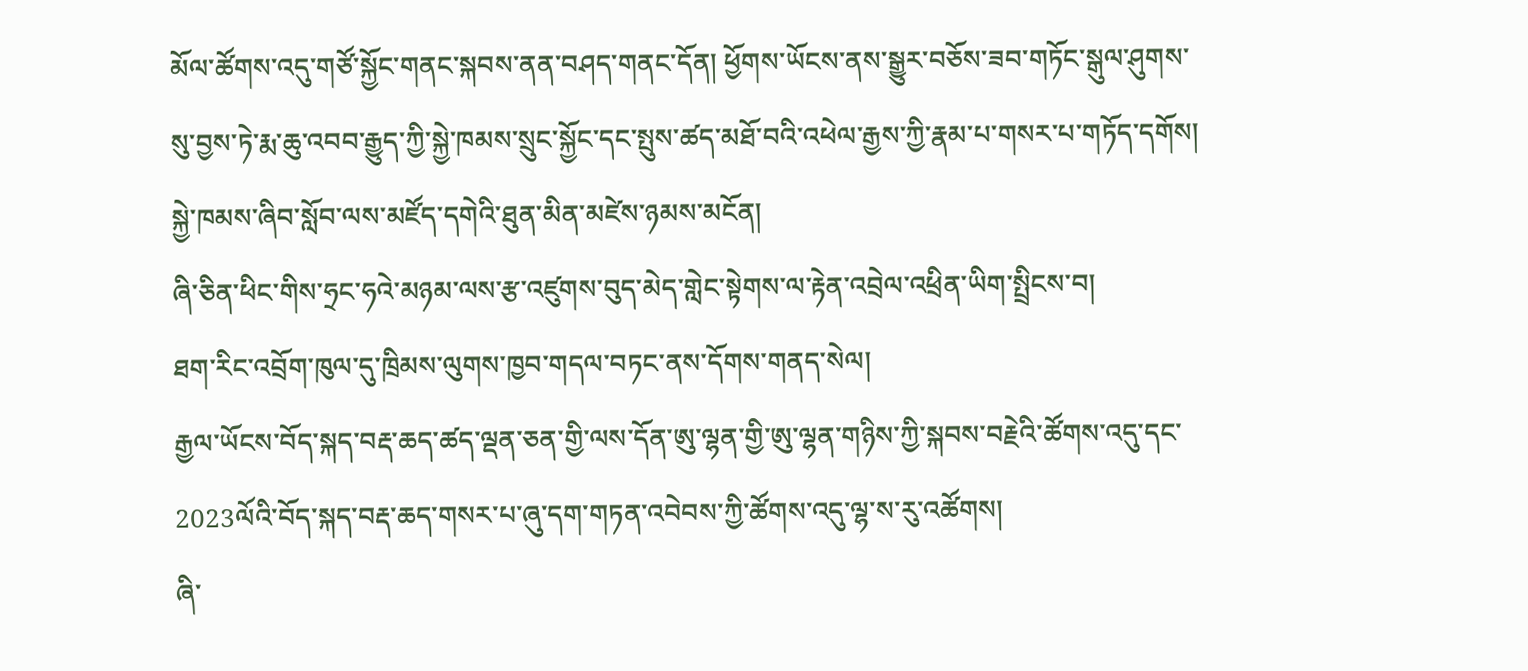མོལ་ཚོགས་འདུ་གཙོ་སྐྱོང་གནང་སྐབས་ནན་བཤད་གནང་དོན། ཕྱོགས་ཡོངས་ནས་སྒྱུར་བཅོས་ཟབ་གཏོང་སྒུལ་ཤུགས་སུ་བྱས་ཏེ་རྨ་ཆུ་འབབ་རྒྱུད་ཀྱི་སྐྱེ་ཁམས་སྲུང་སྐྱོང་དང་སྤུས་ཚད་མཐོ་བའི་འཕེལ་རྒྱས་ཀྱི་རྣམ་པ་གསར་པ་གཏོད་དགོས།
སྐྱེ་ཁམས་ཞིབ་སློབ་ལས་མཛོད་དགེའི་ཐུན་མིན་མཛེས་ཉམས་མངོན།
ཞི་ཅིན་ཕིང་གིས་ཧྲང་ཧའེ་མཉམ་ལས་རྩ་འཛུགས་བུད་མེད་གླེང་སྟེགས་ལ་རྟེན་འབྲེལ་འཕྲིན་ཡིག་སྤྲིངས་བ།
ཐག་རིང་འབྲོག་ཁུལ་དུ་ཁྲིམས་ལུགས་ཁྱབ་གདལ་བཏང་ནས་དོགས་གནད་སེལ།
རྒྱལ་ཡོངས་བོད་སྐད་བརྡ་ཆད་ཚད་ལྡན་ཅན་གྱི་ལས་དོན་ཨུ་ལྷན་གྱི་ཨུ་ལྷན་གཉིས་ཀྱི་སྐབས་བརྗེའི་ཚོགས་འདུ་དང་2023ལོའི་བོད་སྐད་བརྡ་ཆད་གསར་པ་ཞུ་དག་གཏན་འབེབས་ཀྱི་ཚོགས་འདུ་ལྷ་ས་རུ་འཚོགས།
ཞི་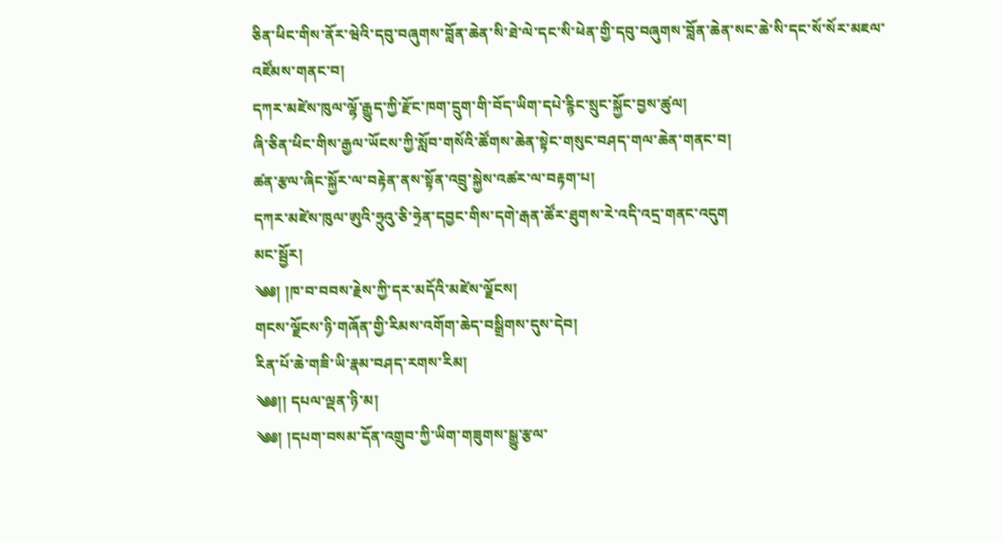ཅིན་ཕིང་གིས་ནོར་ཝེའི་དབུ་བཞུགས་བློན་ཆེན་སི་ཐེ་ལེ་དང་སི་ཕེན་གྱི་དབུ་བཞུགས་བློན་ཆེན་སང་ཆེ་སི་དང་སོ་སོར་མཇལ་འཛོམས་གནང་བ།
དཀར་མཛེས་ཁུལ་ལྷོ་རྒྱུད་ཀྱི་རྫོང་ཁག་དྲུག་གི་བོད་ཡིག་དཔེ་རྙིང་སྲུང་སྐྱོང་བྱས་ཚུལ།
ཞི་ཅིན་ཕིང་གིས་རྒྱལ་ཡོངས་ཀྱི་སློབ་གསོའི་ཚོགས་ཆེན་སྟེང་གསུང་བཤད་གལ་ཆེན་གནང་བ།
ཚན་རྩལ་ཞིང་སྐྱོར་ལ་བརྟེན་ནས་སྟོན་འབྲུ་སྐྱེས་འཚར་ལ་བརྟག་པ།
དཀར་མཛེས་ཁུལ་ཨུའི་ཧྲུའུ་ཅི་ཧྲེན་དབྱང་གིས་དགེ་རྒན་ཚོར་ཐུགས་རེ་འདི་འདྲ་གནང་འདུག
མང་སྦྱོར།
༄༅། །ཁ་བ་བབས་རྗེས་ཀྱི་དར་མདོའི་མཛེས་ལྗོངས།
གངས་ལྗོངས་ཉི་གཞོན་གྱི་རིམས་འགོག་ཆེད་བསྒྲིགས་དུས་དེབ།
རིན་པོ་ཆེ་གཟི་ཡི་རྣམ་བཤད་རགས་རིམ།
༄༅།། དཔལ་ལྡན་ཉི་མ།
༄༅། །དཔག་བསམ་དོན་འགྲུབ་ཀྱི་ཡིག་གཟུགས་སྒྱུ་རྩལ་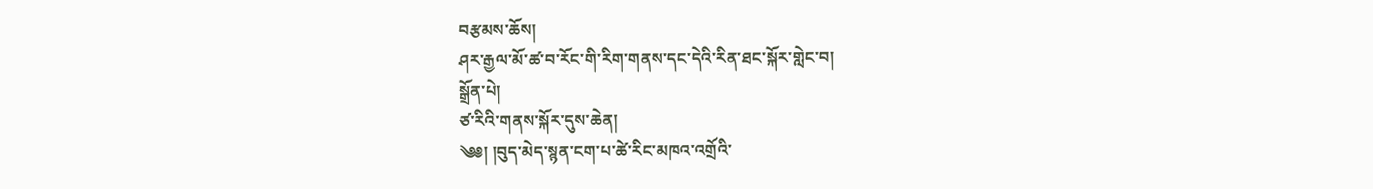བརྩམས་ཆོས།
ཤར་རྒྱལ་མོ་ཚ་བ་རོང་གི་རིག་གནས་དང་དེའི་རིན་ཐང་སྐོར་གླེང་བ།
སྒྲོན་པེ།
ཙ་རིའི་གནས་སྐོར་དུས་ཆེན།
༄༅། །བུད་མེད་སྙན་ངག་པ་ཚེ་རིང་མཁའ་འགྲོའི་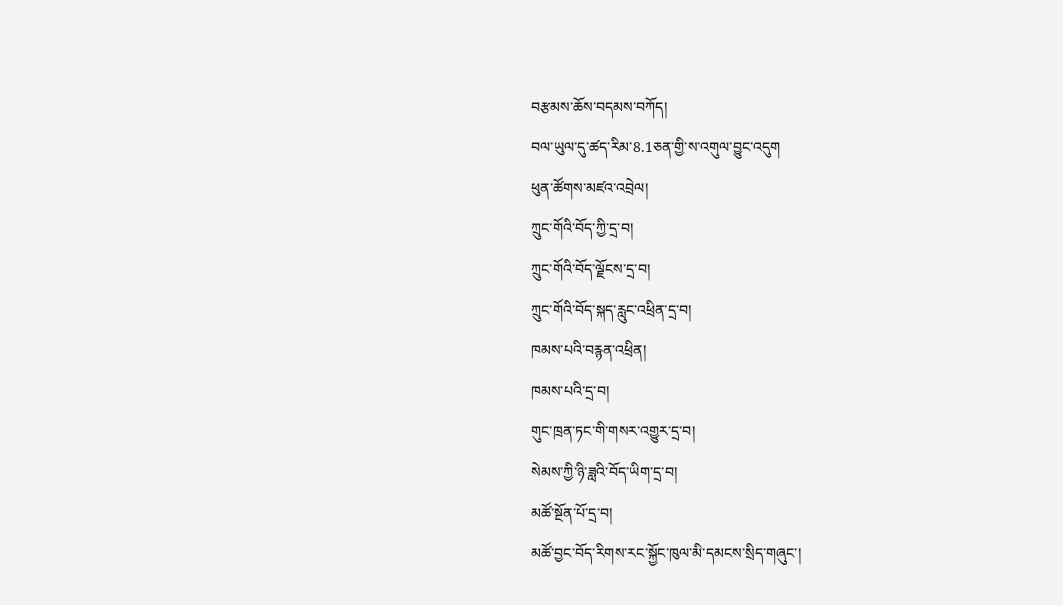བརྩམས་ཆོས་བདམས་བཀོད།
བལ་ཡུལ་དུ་ཚད་རིམ་8.1ཅན་གྱི་ས་འགུལ་བྱུང་འདུག
ཕུན་ཚོགས་མཛའ་འབྲེལ།
ཀྲུང་གོའི་བོད་ཀྱི་དྲ་བ།
ཀྲུང་གོའི་བོད་ལྗོངས་དྲ་བ།
ཀྲུང་གོའི་བོད་སྐད་རླུང་འཕྲིན་དྲ་བ།
ཁམས་པའི་བརྙན་འཕྲིན།
ཁམས་པའི་དྲ་བ།
གུང་ཁྲན་ཏང་གི་གསར་འགྱུར་དྲ་བ།
སེམས་ཀྱི་ཉི་ཟླའི་བོད་ཡིག་དྲ་བ།
མཚོ་སྔོན་པོ་དྲ་བ།
མཚོ་བྱང་བོད་རིགས་རང་སྐྱོང་ཁུལ་མི་དམངས་སྲིད་གཞུང་།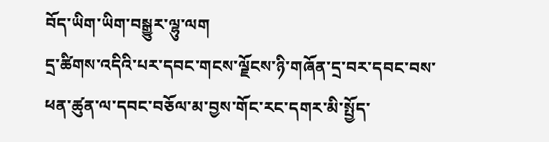བོད་ཡིག་ཡིག་བསྒྱུར་ལྷུ་ལག
དྲ་ཚིགས་འདིའི་པར་དབང་གངས་ལྗོངས་ཉི་གཞོན་དྲ་བར་དབང་བས་ཕན་ཚུན་ལ་དབང་བཅོལ་མ་བྱས་གོང་རང་དགར་མི་སྤྱོད་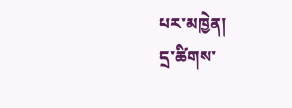པར་མཁྱེན།
དྲ་ཚིགས་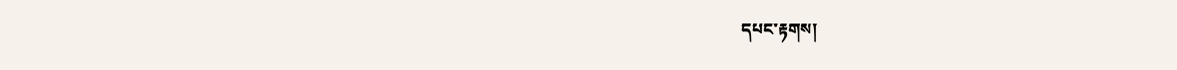དཔང་རྟགས།